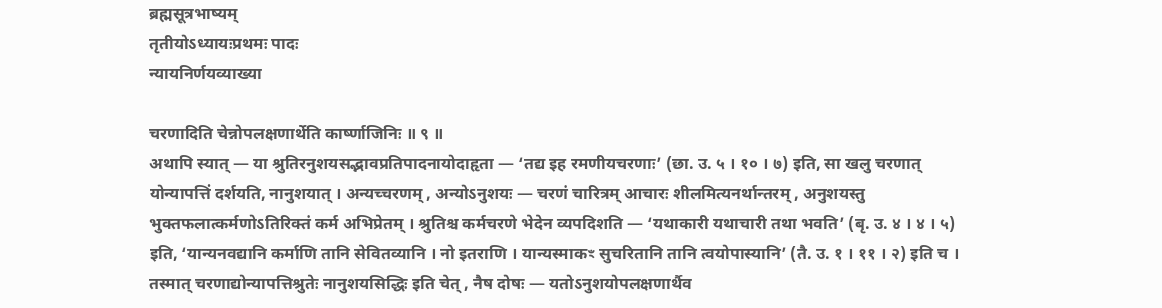ब्रह्मसूत्रभाष्यम्
तृतीयोऽध्यायःप्रथमः पादः
न्यायनिर्णयव्याख्या

चरणादिति चेन्नोपलक्षणार्थेति कार्ष्णाजिनिः ॥ ९ ॥
अथापि स्यात् — या श्रुतिरनुशयसद्भावप्रतिपादनायोदाहृता — ‘तद्य इह रमणीयचरणाः’ (छा. उ. ५ । १० । ७) इति, सा खलु चरणात् योन्यापत्तिं दर्शयति, नानुशयात् । अन्यच्चरणम् , अन्योऽनुशयः — चरणं चारित्रम् आचारः शीलमित्यनर्थान्तरम् , अनुशयस्तु भुक्तफलात्कर्मणोऽतिरिक्तं कर्म अभिप्रेतम् । श्रुतिश्च कर्मचरणे भेदेन व्यपदिशति — ‘यथाकारी यथाचारी तथा भवति’ (बृ. उ. ४ । ४ । ५) इति, ‘यान्यनवद्यानि कर्माणि तानि सेवितव्यानि । नो इतराणि । यान्यस्माकꣳ सुचरितानि तानि त्वयोपास्यानि’ (तै. उ. १ । ११ । २) इति च । तस्मात् चरणाद्योन्यापत्तिश्रुतेः नानुशयसिद्धिः इति चेत् , नैष दोषः — यतोऽनुशयोपलक्षणार्थैव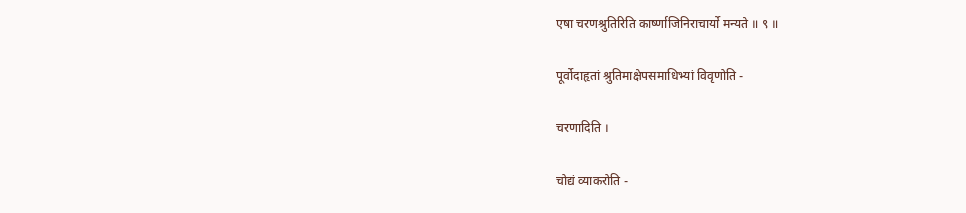एषा चरणश्रुतिरिति कार्ष्णाजिनिराचार्यो मन्यते ॥ ९ ॥

पूर्वोदाहृतां श्रुतिमाक्षेपसमाधिभ्यां विवृणोति -

चरणादिति ।

चोद्यं व्याकरोति -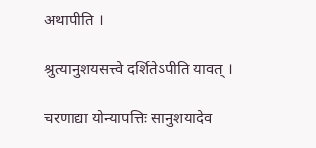अथापीति ।

श्रुत्यानुशयसत्त्वे दर्शितेऽपीति यावत् ।

चरणाद्या योन्यापत्तिः सानुशयादेव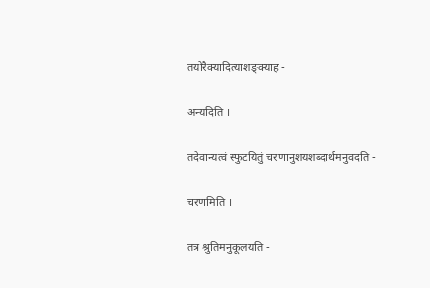तयोरैक्यादित्याशङ्क्याह -

अन्यदिति ।

तदेवान्यत्वं स्फुटयितुं चरणानुशयशब्दार्थमनुवदति -

चरणमिति ।

तत्र श्रुतिमनुकूलयति -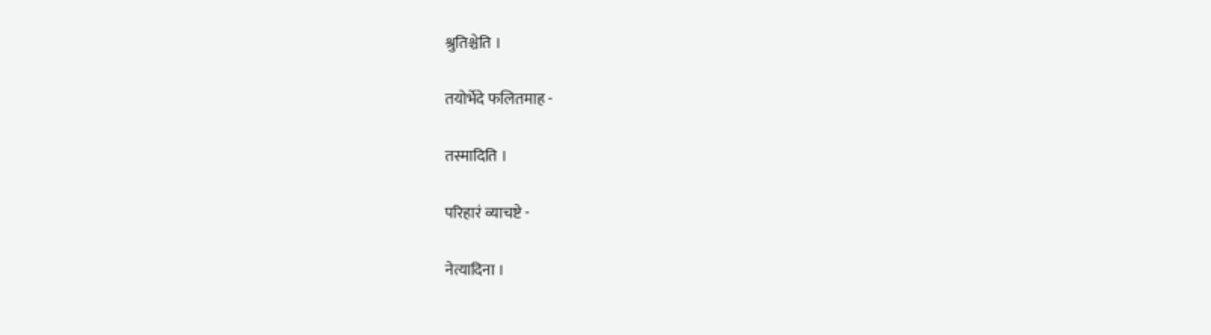श्रुतिश्चेति ।

तयोर्भेदे फलितमाह -

तस्मादिति ।

परिहारं व्याचष्टे -

नेत्यादिना ।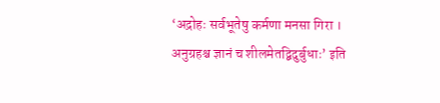‘अद्रोहः सर्वभूतेषु कर्मणा मनसा गिरा । अनुग्रहश्च ज्ञानं च शीलमेतद्बिदुर्बुधाः’ इति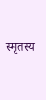स्मृतस्य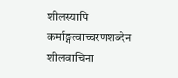शीलस्यापि कर्माङ्गत्वाच्चरणशब्देन शीलवाचिना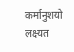कर्मानुशयो लक्ष्यत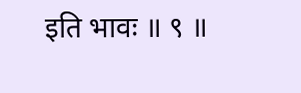इति भावः ॥ ९ ॥